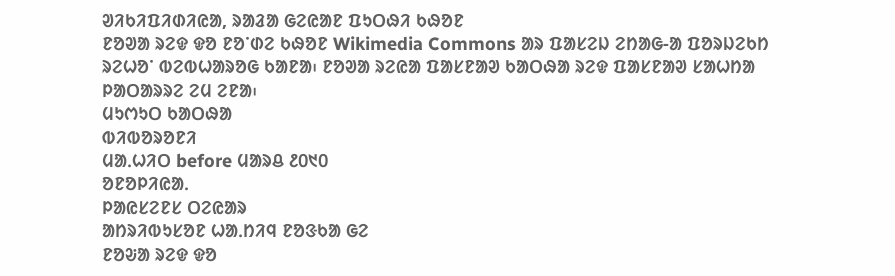ᱣᱤᱠᱤᱯᱤᱰᱤᱭᱟ, ᱨᱟᱲᱟ ᱜᱮᱭᱟᱱ ᱯᱩᱛᱷᱤ ᱠᱷᱚᱱ
ᱱᱚᱣᱟ ᱨᱮᱫ ᱫᱚ ᱱᱚᱸᱰᱮ ᱠᱷᱚᱱ Wikimedia Commons ᱟᱨ ᱯᱟᱥᱮᱡ ᱮᱴᱟᱜ-ᱟ ᱯᱚᱨᱡᱮᱠᱴ ᱨᱮᱦᱚᱸ ᱵᱮᱵᱦᱟᱨᱚᱜ ᱠᱟᱱᱟ᱾ ᱱᱚᱣᱟ ᱨᱮᱭᱟ ᱯᱟᱥᱱᱟᱣ ᱠᱟᱛᱷᱟ ᱨᱮᱫ ᱯᱟᱥᱱᱟᱣ ᱥᱟᱦᱴᱟ ᱞᱟᱛᱟᱨᱨᱮ ᱮᱢ ᱮᱱᱟ᱾
ᱢᱩᱬᱩᱛ ᱠᱟᱛᱷᱟ
ᱵᱤᱵᱚᱨᱚᱱᱤ
ᱢᱟᱹᱦᱤᱛ before ᱢᱟᱨᱪ ᱒᱐᱑᱐
ᱚᱱᱚᱞᱤᱭᱟᱹ
ᱞᱟᱭᱥᱮᱱᱥ ᱛᱮᱭᱟᱨ
ᱟᱴᱨᱤᱵᱩᱥᱚᱱ ᱦᱟᱹᱴᱤᱧ ᱱᱚᱝᱠᱟ ᱜᱮ
ᱱᱚᱶᱟ ᱨᱮᱫ ᱫᱚ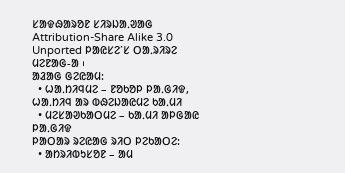ᱥᱟᱫᱷᱟᱨᱚᱱ ᱥᱤᱨᱡᱟᱹᱣᱟᱜ Attribution-Share Alike 3.0 Unported ᱞᱟᱭᱥᱮᱸᱥ ᱛᱟᱹᱨᱤᱨᱮ ᱢᱮᱱᱟᱜ-ᱟ ᱾
ᱟᱲᱟᱜ ᱜᱮᱭᱟᱢ:
  • ᱦᱟᱹᱴᱤᱧᱢᱮ – ᱱᱚᱠᱚᱞ ᱞᱟᱹᱜᱤᱫ, ᱦᱟᱹᱴᱤᱧ ᱟᱨ ᱵᱷᱮᱡᱟᱭᱢᱮ ᱠᱟᱹᱢᱤ
  • ᱢᱮᱥᱟᱣᱠᱟᱛᱢᱮ – ᱠᱟᱹᱢᱤ ᱟᱞᱜᱟᱭ ᱞᱟᱹᱜᱤᱫ
ᱞᱟᱛᱟᱨ ᱨᱮᱭᱟᱜ ᱨᱤᱛ ᱞᱮᱠᱟᱛᱮ:
  • ᱟᱴᱨᱤᱵᱩᱥᱚᱱ – ᱟᱢ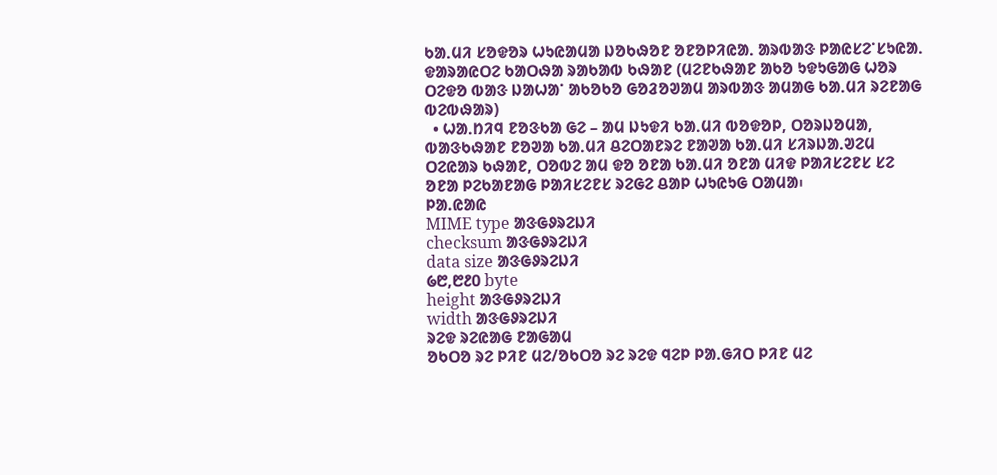ᱠᱟᱹᱢᱤ ᱥᱚᱫᱚᱨ ᱦᱩᱭᱟᱢᱟ ᱡᱚᱠᱷᱚᱱ ᱚᱱᱚᱞᱤᱭᱟᱹ ᱟᱨᱵᱟᱝ ᱞᱟᱭᱥᱮᱸᱥᱩᱭᱟᱹ ᱫᱟᱨᱟᱭᱛᱮ ᱠᱟᱛᱷᱟ ᱨᱟᱠᱟᱵ ᱠᱷᱟᱱ (ᱢᱮᱱᱠᱷᱟᱱ ᱟᱠᱚ ᱩᱫᱩᱜᱟᱜ ᱦᱚᱨ ᱛᱮᱫᱚ ᱵᱟᱝ ᱡᱟᱦᱟᱸ ᱟᱠᱚᱠᱚ ᱜᱚᱲᱚᱣᱟᱢ ᱟᱨᱵᱟᱝ ᱟᱢᱟᱜ ᱠᱟᱹᱢᱤ ᱨᱮᱱᱟᱜ ᱵᱮᱵᱷᱟᱨ)
  • ᱦᱟᱹᱴᱤᱧ ᱱᱚᱝᱠᱟ ᱜᱮ – ᱟᱢ ᱡᱩᱫᱤ ᱠᱟᱹᱢᱤ ᱵᱚᱫᱚᱞ, ᱛᱚᱨᱡᱚᱢᱟ, ᱵᱟᱝᱠᱷᱟᱱ ᱱᱚᱣᱟ ᱠᱟᱹᱢᱤ ᱪᱮᱛᱟᱱᱨᱮ ᱱᱟᱣᱟ ᱠᱟᱹᱢᱤ ᱥᱤᱨᱡᱟᱹᱣᱮᱢ ᱛᱮᱭᱟᱨ ᱠᱷᱟᱱ, ᱛᱚᱵᱮ ᱟᱢ ᱫᱚ ᱚᱱᱟ ᱠᱟᱹᱢᱤ ᱚᱱᱟ ᱢᱤᱫ ᱞᱟᱤᱥᱮᱱᱥ ᱥᱮ ᱚᱱᱟ ᱞᱮᱠᱟᱱᱟᱜ ᱞᱟᱤᱥᱮᱱᱥ ᱨᱮᱜᱮ ᱪᱟᱞ ᱦᱩᱭᱩᱜ ᱛᱟᱢᱟ᱾
ᱞᱟ.ᱭᱟᱭ
MIME type ᱟᱝᱜᱽᱨᱮᱡᱤ
checksum ᱟᱝᱜᱽᱨᱮᱡᱤ
data size ᱟᱝᱜᱽᱨᱮᱡᱤ
᱙᱘,᱘᱒᱐ byte
height ᱟᱝᱜᱽᱨᱮᱡᱤ
width ᱟᱝᱜᱽᱨᱮᱡᱤ
ᱨᱮᱫ ᱨᱮᱭᱟᱜ ᱱᱟᱜᱟᱢ
ᱚᱠᱛᱚ ᱨᱮ ᱞᱤᱱ ᱢᱮ/ᱚᱠᱛᱚ ᱨᱮ ᱨᱮᱫ ᱧᱮᱞ ᱞᱟᱹᱜᱤᱛ ᱞᱤᱱ ᱢᱮ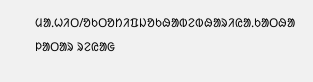ᱢᱟᱹᱦᱤᱛ/ᱚᱠᱛᱚᱴᱤᱯᱡᱚᱠᱷᱟᱵᱮᱵᱷᱟᱨᱤᱭᱟᱹᱠᱟᱛᱷᱟ
ᱞᱟᱛᱟᱨ ᱨᱮᱭᱟᱜ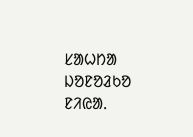ᱥᱟᱦᱴᱟ ᱡᱚᱱᱚᱲᱠᱚ ᱱᱤᱭᱟᱹ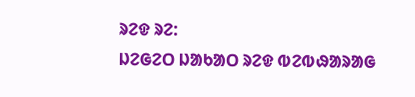ᱨᱮᱫ ᱨᱮ:
ᱡᱮᱜᱮᱛ ᱡᱟᱠᱟᱛ ᱨᱮᱫ ᱵᱮᱵᱷᱟᱨᱟᱜ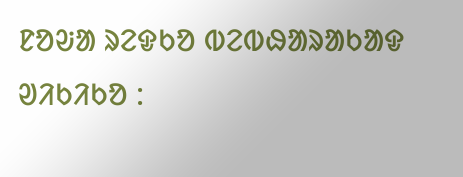ᱱᱚᱶᱟ ᱨᱮᱫᱠᱚ ᱵᱮᱵᱷᱟᱨᱟᱠᱟᱫ ᱣᱤᱠᱤᱠᱚ :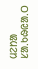ᱢᱮᱴᱟ ᱥᱟᱹᱠᱷᱭᱟᱹᱛ